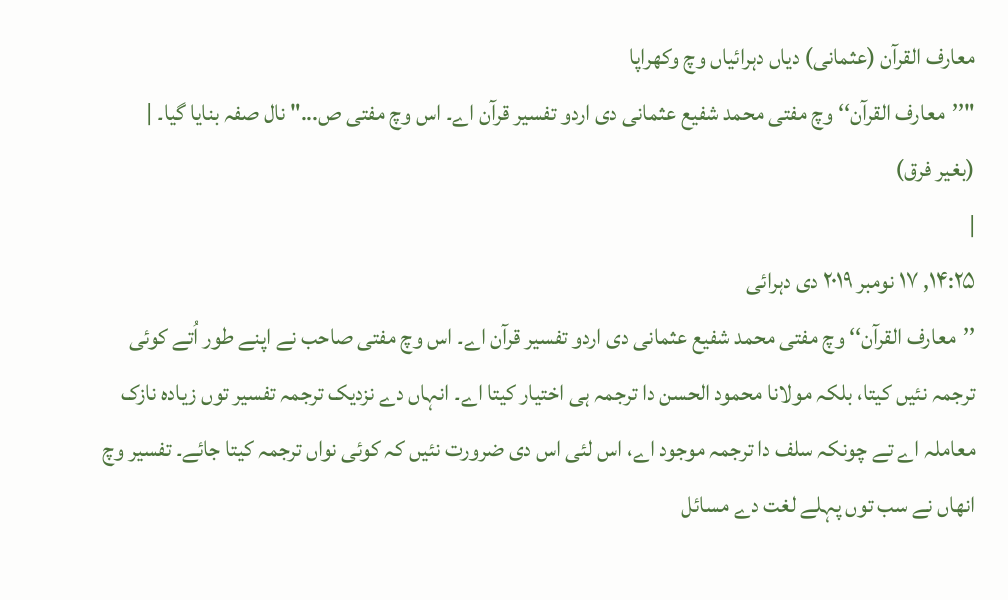معارف القرآن (عثمانی) دیاں دہرائیاں وچ وکھراپا
"’’معارف القرآن‘‘ وچ مفتی محمد شفیع عثمانی دی اردو تفسیر قرآن اے۔ اس وچ مفتی ص..." نال صفہ بنایا گیا۔ |
(بغیر فرق)
|
۱۴:۲۵, ۱۷ نومبر ۲۰۱۹ دی دہرائی
’’معارف القرآن‘‘ وچ مفتی محمد شفیع عثمانی دی اردو تفسیر قرآن اے۔ اس وچ مفتی صاحب نے اپنے طور اُتے کوئی ترجمہ نئيں کيتا، بلکہ مولانا محمود الحسن دا ترجمہ ہی اختیار کیتا اے۔ انہاں دے نزدیک ترجمہ تفسیر توں زیادہ نازک معاملہ اے تے چونکہ سلف دا ترجمہ موجود اے، اس لئی اس دی ضرورت نئيں کہ کوئی نواں ترجمہ کیتا جائے۔ تفسیر وچ انھاں نے سب توں پہلے لغت دے مسائل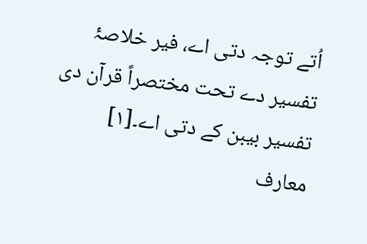اُتے توجہ دتی اے، فیر خلاصۂ تفسیر دے تحت مختصراً قرآن دی تفسیر بیبن کے دتی اے۔[۱]
معارف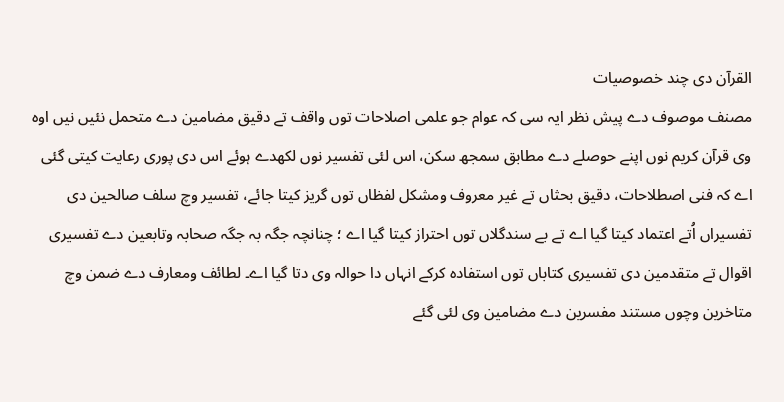القرآن دی چند خصوصیات
مصنف موصوف دے پیش نظر ایہ سی کہ عوام جو علمی اصلاحات توں واقف تے دقیق مضامین دے متحمل نئيں نيں اوہ وی قرآن کریم نوں اپنے حوصلے دے مطابق سمجھ سکن، اس لئی تفسیر نوں لکھدے ہوئے اس دی پوری رعایت کيتی گئی اے کہ فنی اصطلاحات، دقیق بحثاں تے غیر معروف ومشکل لفظاں توں گریز کیتا جائے، تفسیر وچ سلف صالحین دی تفسیراں اُتے اعتماد کیتا گیا اے تے بے سندگلاں توں احتراز کیتا گیا اے ؛ چنانچہ جگہ بہ جگہ صحابہ وتابعین دے تفسیری اقوال تے متقدمین دی تفسیری کتاباں توں استفادہ کرکے انہاں دا حوالہ وی دتا گیا اے۔ لطائف ومعارف دے ضمن وچ متاخرین وچوں مستند مفسرین دے مضامین وی لئی گئے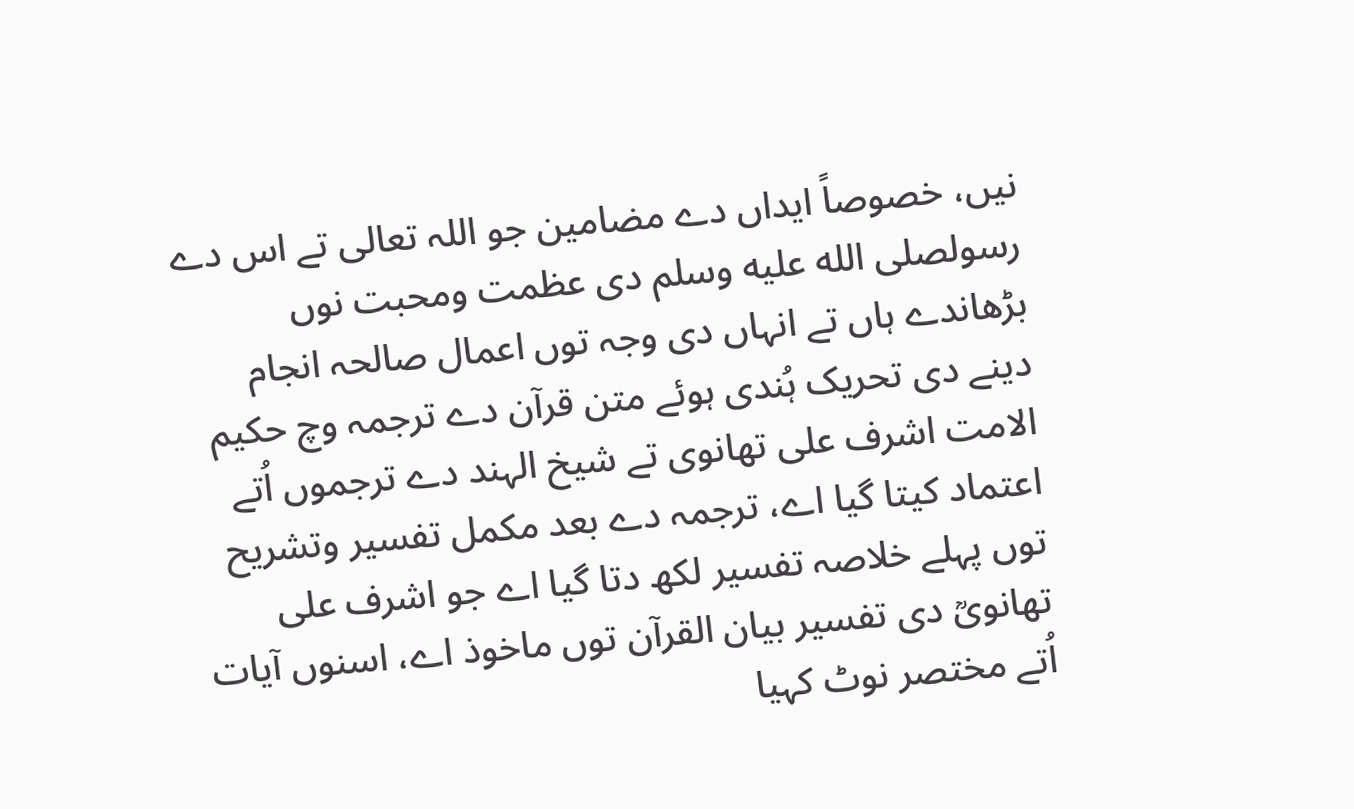نيں، خصوصاً ایداں دے مضامین جو اللہ تعالی تے اس دے رسولصلى الله عليه وسلم دی عظمت ومحبت نوں بڑھاندے ہاں تے انہاں دی وجہ توں اعمال صالحہ انجام دینے دی تحریک ہُندی ہوئے متن قرآن دے ترجمہ وچ حکیم الامت اشرف علی تھانوی تے شیخ الہند دے ترجموں اُتے اعتماد کیتا گیا اے، ترجمہ دے بعد مکمل تفسیر وتشریح توں پہلے خلاصہ تفسیر لکھ دتا گیا اے جو اشرف علی تھانویؒ دی تفسیر بیان القرآن توں ماخوذ اے، اسنوں آیات اُتے مختصر نوٹ کہیا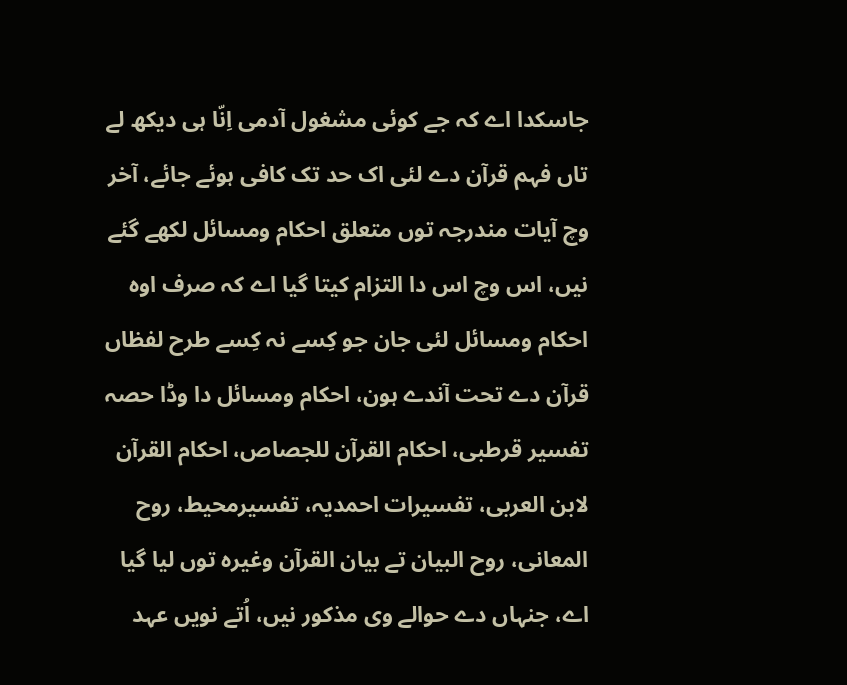جاسکدا اے کہ جے کوئی مشغول آدمی اِنّا ہی دیکھ لے تاں فہم قرآن دے لئی اک حد تک کافی ہوئے جائے، آخر وچ آیات مندرجہ توں متعلق احکام ومسائل لکھے گئے نيں، اس وچ اس دا التزام کیتا گیا اے کہ صرف اوہ احکام ومسائل لئی جان جو کِسے نہ کِسے طرح لفظاں قرآن دے تحت آندے ہون، احکام ومسائل دا وڈا حصہ تفسیر قرطبی، احکام القرآن للجصاص، احکام القرآن لابن العربی، تفسیرات احمدیہ، تفسیرمحیط، روح المعانی، روح البیان تے بیان القرآن وغیرہ توں لیا گیا اے، جنہاں دے حوالے وی مذکور نيں، اُتے نويں عہد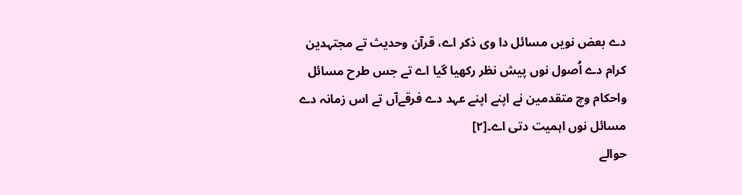دے بعض نويں مسائل دا وی ذکر اے، قرآن وحدیث تے مجتہدین کرام دے اُصول نوں پیش نظر رکھیا گیا اے تے جس طرح مسائل واحکام وچ متقدمین نے اپنے اپنے عہد دے فرقےآں تے اس زمانہ دے مسائل نوں اہمیت دتی اے۔[۲]
حوالے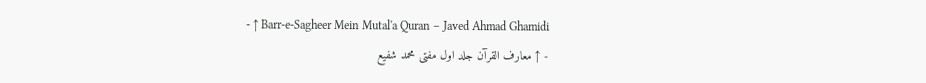- ↑ Barr-e-Sagheer Mein Mutal'a Quran – Javed Ahmad Ghamidi
- ↑ معارف القرآن جلد اول مفتی محمد شفیع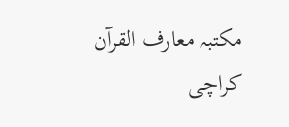مکتبہ معارف القرآن کراچی